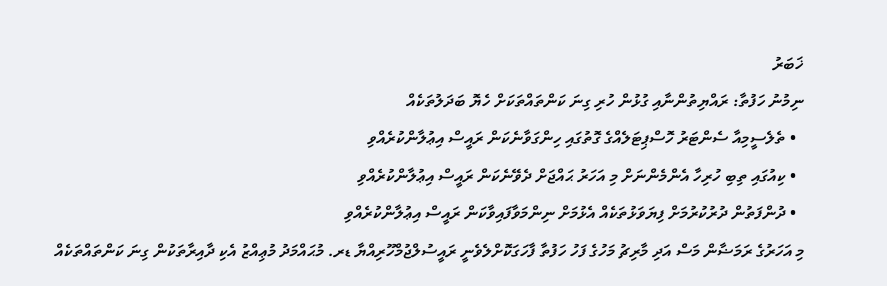ޚަބަރު
ނިމުނު ހަފުތާ: ރައްޔިތުންނާއި ގުޅުން ހުރި ގިނަ ކަންތައްތަކަށް ހެޔޮ ބަދަލުތަކެއް
  • ތެލެސީމިއާ ސެންޓަރު ހޮސްޕިޓަލެއްގެ ގޮތުގައި ހިންގަވާނެކަން ރައީސް އިޢުލާންކުރެއްވި
  • ކިއުގައި ތިބި ހުރިހާ އެންމެންނަށް މި އަހަރު ޙައްޖަށް ދެވޭނެކަން ރައީސް އިޢުލާންކުރެއްވި
  • ދުންފަތުން ދުރުކުރުމަށް ފިޔަވަޅުތަކެއް އެޅުމަށް ނިންމަވާފައިވާކަން ރައީސް އިޢުލާންކުރެއްވި
މި އަހަރުގެ ރަމަޟާން މަސް އަދި މާރިޗު މަހުގެ ފަހު ހަފުތާ ފާހަގަކޮށްލެވެނީ ރައީސުލްޖުމްހޫރިއްޔާ ޑރ. މުޙައްމަދު މުޢިއްޒު އެކި ދާއިރާތަކުން ގިނަ ކަންތައްތަކެއް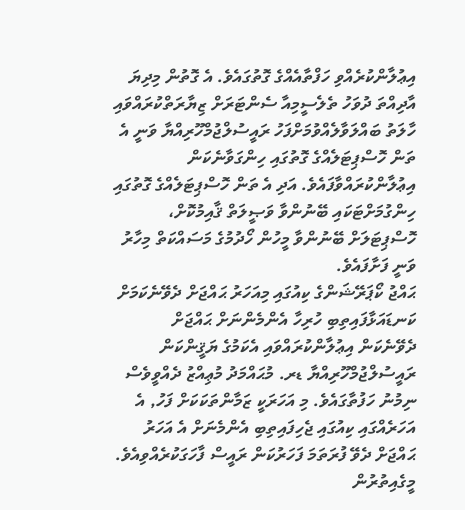އިޢުލާންކުރެއްވި ހަފްތާއެއްގެ ގޮތުގައެވެ. އެ ގޮތުން މިދިޔަ އާދިއްތަ ދުވަހު ތެލެސީމިއާ ސެންޓަރަށް ޒިޔާރަތްކުރައްވައި ހާލަތު ބައްލަވާލެއްވުމަށްފަހު ރައީސުލްޖުމްހޫރިއްޔާ ވަނީ އެ ތަން ހޮސްޕިޓަލެއްގެ ގޮތުގައި ހިންގަވާނެކަން އިޢުލާންކުރައްވާފައެވެ. އަދި އެ ތަން ހޮސްޕިޓަލެއްގެ ގޮތުގައި ހިންގުމަށްޓަކައި ބޭނުންވާ ވަޞީލަތް ޤާއިމުކޮށް، ހޮސްޕިޓަލަށް ބޭނުންވާ މީހުން ހޯދުމުގެ މަސައްކަތް މިހާރު ވަނީ ފަށާފައެވެ.
ޙައްޖު ކޯޕަރޭޝަންގެ ކިއުގައި މިއަހަރު ޙައްޖަށް ދެވޭނެކަމަށް ކަނޑައަޅާފައިތިބި ހުރިހާ އެންމެންނަށް ޙައްޖަށް ދެވޭނެކަން އިޢުލާންކުރައްވައި އެކަމުގެ ޔަޤީންކަން ރައީސުލްޖުމްހޫރިއްޔާ ޑރ. މުޙައްމަދު މުޢިއްޒު ދެއްވީވެސް ނިމުނު ހަފުތާގައެވެ. މި އަހަރަކީ ޒަމާންތަކަކަށް ފަހު, އެ އަހަރެއްގައި ކިއުގައި ޖެހިފައިތިބި އެންމެނަށް އެ އަހަރު ޙައްޖަށް ދެވޭ ފުރަތަމަ ފަހަރުކަން ރައީސް ފާހަގަކުރެއްވިއެވެ.
މީގެއިތުރުން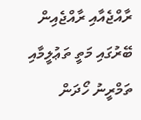ރާއްޖެއާއި ރާއްޖެއިން ބޭރުގައި މަތީ ތަޢުލީމާއި ތަމްރީނު ހޯދަން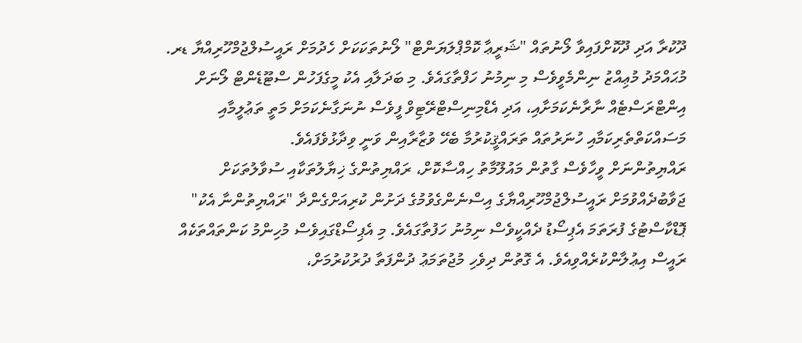ދޫކުރާ އަދި ދޫކޮށްފައިވާ ލޯނުތައް "ޝަރީޢާ ކޮމްޕްލަޔަންޓް" ލޯނުތަކަކަށް ހެދުމަށް ރައީސުލްޖުމްހޫރިއްޔާ ޑރ. މުޙައްމަދު މުޢިއްޒު ނިންމެވީވެސް މި ނިމުނު ހަފްތާގައެވެ. މި ބަދަލާއި އެކު މީގެފަހުން ސްޓޫޑެންޓް ލޯނަށް އިންޓްރަސްޓެއް ނާރާނެކަމަށާއި، އަދި އެޑްމިނިސްޓްރޭޓިވް ފީވެސް ނުނަގާނެކަމަށް މަތީ ތަޢުލީމާއި މަސައްކަތްތެރިކަމާއި ހުނަރުތައް ތަރައްޤީކުރުމާ ބެހޭ ވުޒާރާއިން ވަނީ ވިދާޅުވެފައެވެ.
ރައްޔިތުންނަށް ވީހާވެސް ގާތުން މައުލޫމާތު ހިއްސާކޮށް، ރައްޔިތުންގެ ޚިޔާލުތަކާއި ސުވާލުތަކަށް ޖަވާބުދެއްވުމަށް ރައީސުލްޖުމްހޫރިއްޔާގެ އިސްނެންގެވުމުގެ ދަށުން ކުރިއަށްގެންދާ "ރައްޔިތުންނާ އެކު" ޕޮޑްކާސްޓުގެ ފުރަތަމަ އެޕިސޯޑު ދެއްކީވެސް ނިމުނު ހަފުތާގައެވެ. މި އެޕިސޯޑްގައިވެސް މުހިންމު ކަންތައްތަކެއް ރައީސް އިޢުލާންކުރެއްވިއެވެ. އެ ގޮތުން ދިވެހި މުޖުތަމަޢު ދުންފަތާ ދުރުކުރުމަށް،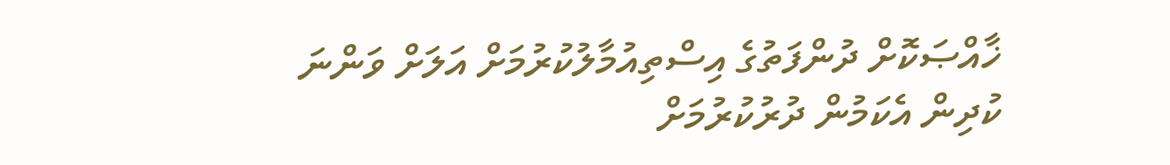ޚާއްޞަކޮށް ދުންފަތުގެ އިސްތިއުމާލުކުރުމަށް އަލަށް ވަންނަ ކުދިން އެކަމުން ދުރުކުރުމަށް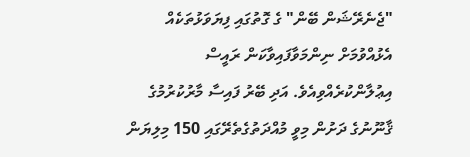"ޖެނެރޭޝަން ބޭން" ގެ ގޮތުގައި ފިޔަވަޅުތަކެއް އެޅުއްވުމަށް ނިންމަވާފައިވާކަން ރައީސް އިޢުލާންކުރެއްވިއެވެ. އަދި ބޭރު ފައިސާ މާރުކުރުމުގެ ޤާނޫނުގެ ދަށުން މިވީ މުއްދަތުގެތެރޭގައި 150 މިލިޔަން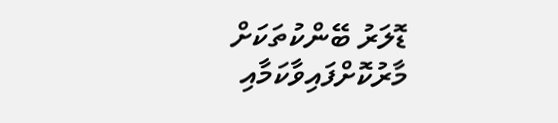ޑޮލަރު ބޭންކުތަކަށް މާރުކޮށްފައިވާކަމާއި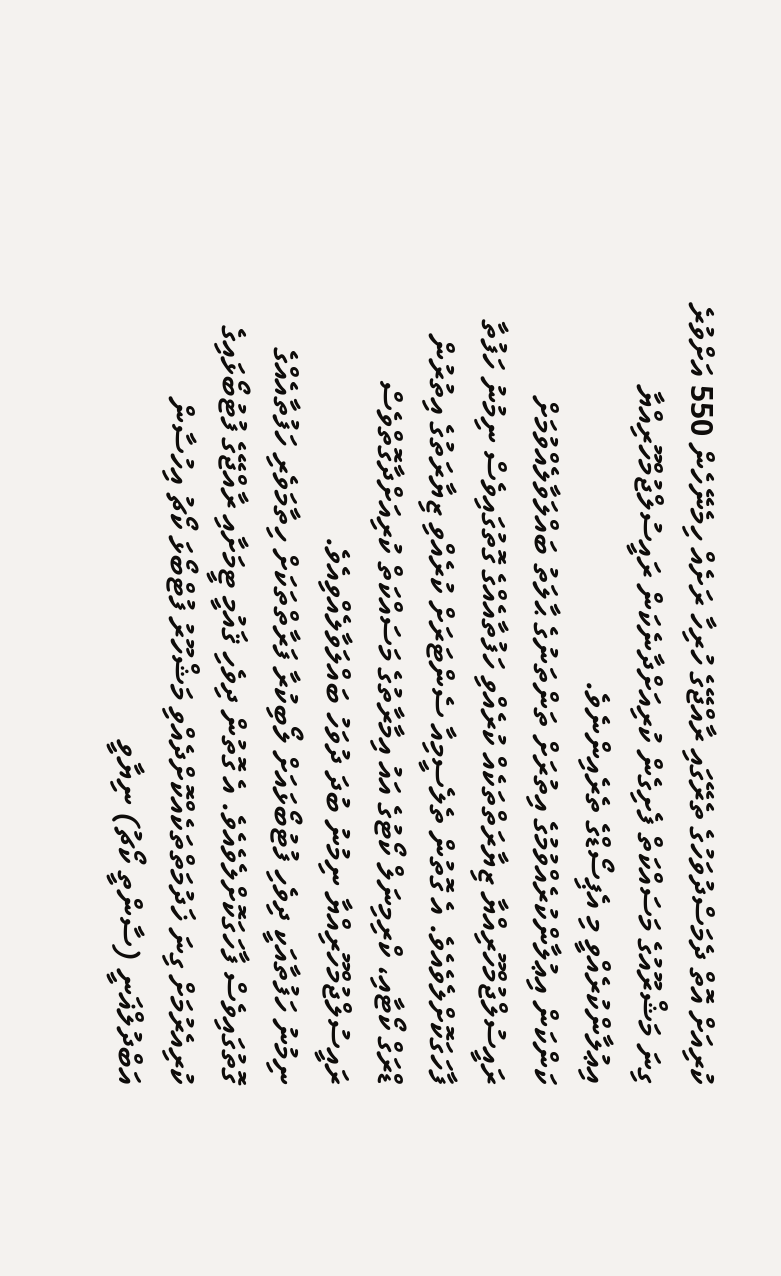ކުރިއަށް އޮތް ދެމަސްދުވަހުގެ ތެރޭގައި ރާއްޖޭގެ ހުރިހާ ރަށެއް ހިމެނޭހެން 550 އަށްވުރެ ގިނަ މަޝްރޫއުގެ މަސައްކަތް ފެށިގެން ކުރިއަށްދާނެކަން ރައީސުލްޖުމްހޫރިއްޔާ އިޢުލާންކުރެއްވީ މި އެޕިސޯޑްގެ ތެރެއިންނެވެ.
ކަންކަން އިޢުލާންކުރެއްވުމުގެ އިތުރަށް ތަންތަނުގެ ޙާލަތު ބައްލަވާލެއްވުމަށް ރައީސުލްޖުމްހޫރިއްޔާ ޒިޔާރަތްތަކެއް ކުރެއްވި ހަފުތާއެއްގެ ގޮތުގައިވެސް ނިމުނު ހަފުތާ ފާހަގަކޮށްލެވެއެވެ. އެ ގޮތުން ތެލެސީމިއާ ސެންޓަރަށް ކުރެއްވި ޒިޔާރަތުގެ އިތުރުން ޑްރަގް ކޯޓާއި، ކްރިމިނަލް ކޯޓުގެ އައު އިމާރާތުގެ މަސައްކަތް ކުރިއަށްދާގޮތްވެސް ރައީސުލްޖުމްހޫރިއްޔާ ނިމުނު ބުދަ ދުވަހު ބައްލަވާލެއްވިއެވެ.
ނިމުނު ހަފުތާއަކީ ދިވެހި ފުޓުބޯޅައަށް ލޯބިކުރާ ފަރާތްތަކަށް ހިތާމަވެރި ހަފުތާއެއްގެ ގޮތުގައިވެސް ފާހަގަކޮށްލެވެއެވެ. އެ ގޮތުން ދިވެހި ޤައުމީ ޓީމަށާއި ރާއްޖޭގެ ފުޓުބޯޅައިގެ ކުރިއެރުމަށް ގިނަ ޚަދުމަތްތަކެއްކޮށްދެއްވި މަޝްހޫރު ފުޓްބޯޅަ ކޯޗު އިހުސާން އަބްދުލްޣަނީ (ސާންތީ ކޯޗު) ނިޔާވީ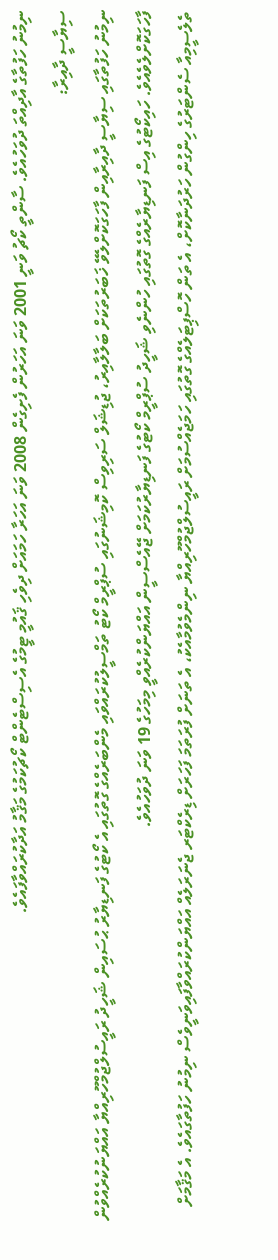ނިމުނު ހަފުތާގެ އާދިއްތަ ދުވަހުއެވެ. ސާންތީ ކޯޗު ވަނީ 2001 ވަނަ އަހަރުން ފެށިގެން 2008 ވަނަ އަހަރާ ހަމައަށް ދިވެހި ޤައުމީ ޓީމުގެ އެސިސްޓެންޓް ކޯޗުކަމުގެ މަޤާމު އަދާކުރައްވާފައެވެ.
ސިޔާސީ ދާއިރާ:
ނިމުނު ހަފުތާގައި ސިޔާސީ ދާއިރާއިން ފާހަގަކޮށްލެވޭ ޚަބަރުތަކަށް ބަލާލާއިރު، ޖުޑިޝަލް ސަރިވިސް ކޮމިޝަނުގައި ސުޕްރީމް ކޯޓު ތަމްސީލުކުރައްވައި މެންބަރެއްގެ ގޮތުގައި އެ ކޯޓުގެ ފަނޑިޔާރު ޙުސައިން ޝަހީދު ރައީސުލްޖުމްހޫރިއްޔާ އައްޔަނުކުރެއްވުން ފާހަގަކޮށްލެވެއެވެ. ހައިކޯޓުގެ އިސް ފަނޑިޔާރެއްގެ ގޮތުގައި ހުންނެވި ޝަހީދު ސުޕްރީމް ކޯޓުގެ ފަނޑިޔާރުކަމަށް ޖޭއެސްސީން އައްޔަންކުރެއްވީ މިމަހުގެ 19 ވަނަ ދުވަހުއެވެ.
ތެލެސީމިއާ ސެންޓަރުގެ ހިންގުން ހަރުދަނާކޮށް، އެ ތަން ހޮސްޕިޓަލެއްގެ ގޮތުގައި ހަމަޖެއްސުމަށް ރައީސުލްޖުމްހޫރިއްޔާ ނިންމެވުމާއެކު، އެ ތަނަށް ފުރަތަމަ ފަހަރަށް ޑިރެކްޓަރ ޖެނަރަލެއް އައްޔަންކުރައްވާފައިވަނީވެސް ނިމުނު ހަފުތާގައެވެ. އެ މަޤާމަށް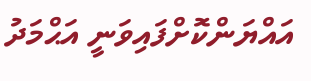އައްޔަންކޮށްފައިވަނީ އަޙްމަދު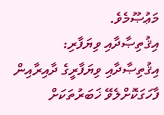މަޢުޞޫމެވެ.
އިޤުތިޞާދާއި ވިޔަފާރި:
އިޤުތިޞާދާއި ވިޔަފާރީގެ ދާއިރާއިން ފާހަގަކޮށްލެވޭ ޚަބަރުތަކަށް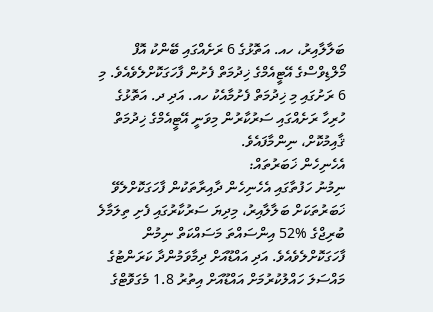ބަލާލާއިރު، ހއ. އަތޮޅުގެ 6 ރަށެއްގައި ބޭންކު އޮފް މޯލްޑިވްސްގެ އޭޓީއެމްގެ ޚިދުމަތް ފެށުން ފާހަގަކޮށްލެވެއެވެ. މި 6 ރަށުގައި މި ޚިދުމަތް ފެށުމާއެކު ހއ. އަދި ދ. އަތޮޅުގެ ހުރިހާ ރަށެއްގައި ސަރުކާރުން މިވަނީ އޭޓީއެމްގެ ޚިދުމަތް ޤާއިމުކޮށް، ނިންމާފައެވެ.
އެހެނިހެން ޚަބަރުތައް:
ނިމުނު ހަފުތާގައި އެހެނިހެން ދާއިރާތަކުން ފާހަގަކޮށްލެވޭ ޚަބަރުތަކަށް ބަލާލާއިރު، މިދިޔަ ސަރުކާރުގައި ފެށި ތިލަމާލެ ބުރިޖްގެ %52 އިންސައްތަ މަސައްކަތް ނިމުން ފާހަގަކޮށްލެވެއެވެ. އަދި އައްޑޫއަށް ދިމާވަމުންދާ ކަރަންޓުގެ މައްސަލަ ހައްލުކުރުމަށް އައްޑޫއަށް އިތުރު 1.8 މެގަވޮޓްގެ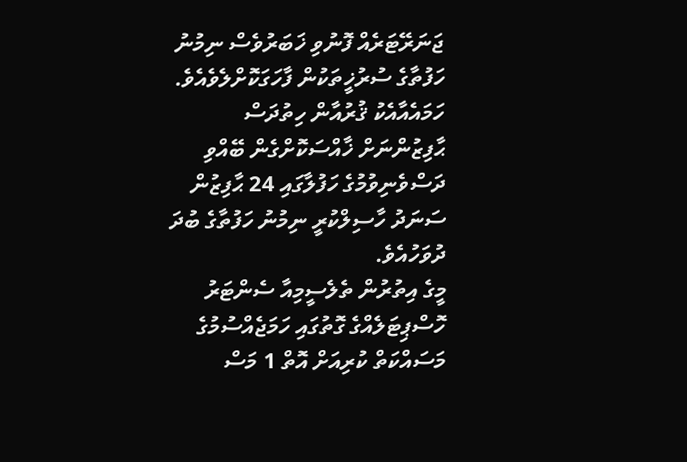ޖަނަރޭޓަރެއް ފޮނުވި ޚަބަރުވެސް ނިމުނު ހަފުތާގެ ސުރުޚީތަކުން ފާހަގަކޮށްލެވެއެވެ.
ހަމައެއާއެކު ޤުރުއާން ހިތުދަސް ޙާފިޒުންނަށް ޚާއްސަކޮށްގެން ބޭއްވި ދަސްވެނިވުމުގެ ހަފުލާގައި 24 ޙާފިޒުން ސަނަދު ހާސިލްކުރީ ނިމުނު ހަފުތާގެ ބުދަ ދުވަހުއެވެ.
މީގެ އިތުރުން ތެލެސީމިއާ ސެންޓަރު ހޮސްޕިޓަލެއްގެ ގޮތުގައި ހަމަޖެއްސުމުގެ މަސައްކަތް ކުރިއަށް އޮތް 1 މަސް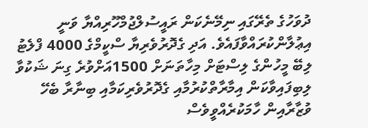ދުވަހުގެ ތެރޭގައި ނިމޭނެކަން ރައީސުލްޖުމްހޫރިއްޔާ ވަނީ އިޢުލާންކުރައްވާފައެވެ. އަދި ގެދޮރުވެރިޔާ ސްކީމްގެ 4000 ފްލެޓު ލިބޭ މީހުންގެ ލިސްޓަށް މިހާތަނަށް 1500އަށްވުރެ ގިނަ ޝަކުވާ ލިބިފައިވާކަން އިމާރާތްކުރުމާއި ގެދޮރުވެރިކަމާއި ބިނާރާ ބެހޭ ވުޒާރާއިން ހާމަކުރެއްވީވެސް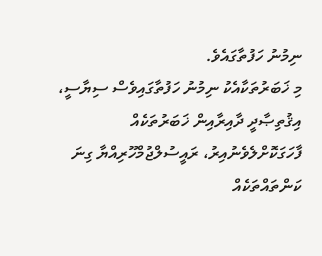ނިމުނު ހަފުތާގައެވެ.
މި ޚަބަރުތަކާއެކު ނިމުނު ހަފުތާގައިވެސް ސިޔާސީ، އިޤުތިޞާދީ ދާއިރާއިން ޚަބަރުތަކެއް ފާހަގަކޮށްލެވެނުއިރު، ރައީސުލްޖުމްހޫރިއްޔާ ގިނަ ކަންތައްތަކެއް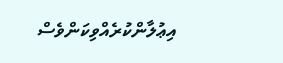އިޢުލާންކުރެއްވިކަންވެސް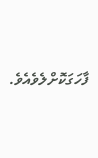ފާހަގަކޮށްލެވެއެވެ.